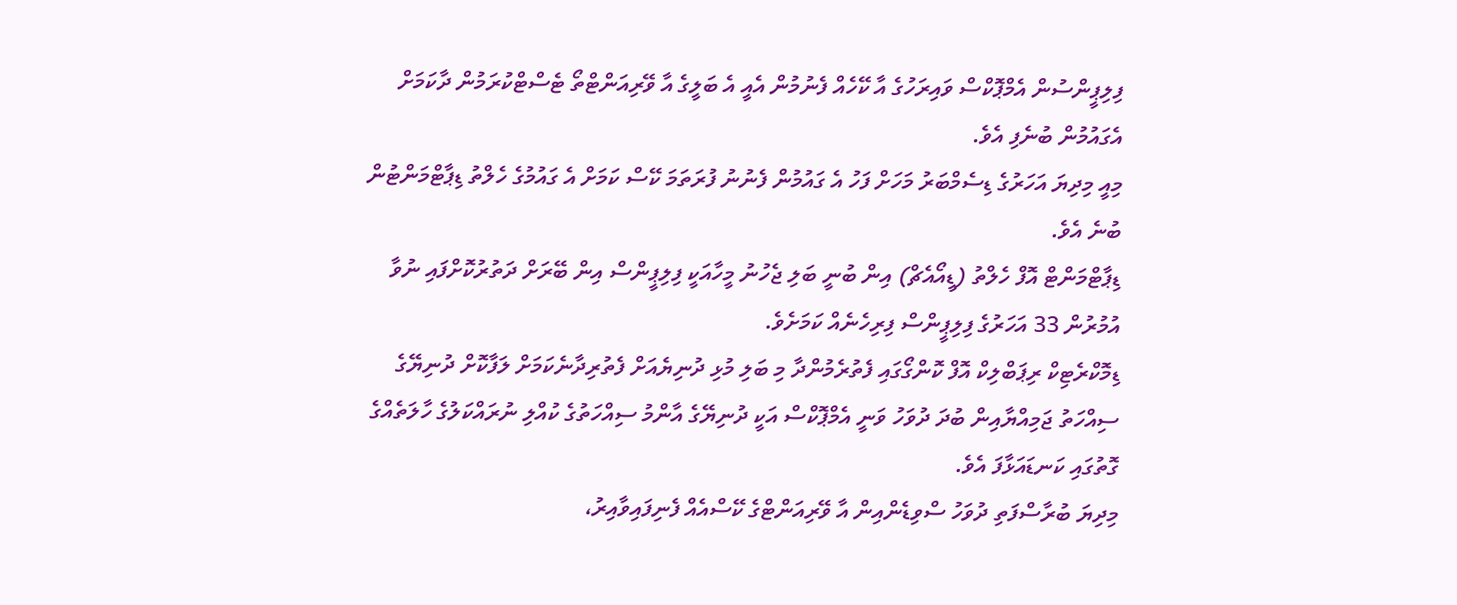ފިލިޕީންސުން އެމްޕޮކްސް ވައިރަހުގެ އާ ކޭހެއް ފެނުމުން އެއީ އެ ބަލީގެ އާ ވޭރިއަންޓްތޯ ޓެސްޓްކުރަމުން ދާކަމަށް އެގައުމުން ބުނެފި އެވެ.
މިއީ މިދިޔަ އަހަރުގެ ޑިސެމްބަރު މަހަށް ފަހު އެ ގައުމުން ފެނުނު ފުރަތަމަ ކޭސް ކަމަށް އެ ގައުމުގެ ހެލްތު ޑިޕާޓްމަންޓުން ބުނެ އެވެ.
ޑިޕާޓްމަންޓް އޮފް ހެލްތު (ޑީއޯއެޗް) އިން ބުނީ ބަލި ޖެހުނު މީހާއަކީ ފިލިޕީންސް އިން ބޭރަށް ދަތުރުކޮށްފައި ނުވާ އުމުރުން 33 އަހަރުގެ ފިލިޕީންސް ފިރިހެނެއް ކަމަށެވެ.
ޑިމޮކްރެޓިކް ރިޕަބްލިކް އޮފް ކޮންގޯގައި ފެތުރެމުންދާ މި ބަލި މުޅި ދުނިޔެއަށް ފެތުރިދާނެކަމަށް ލަފާކޮށް ދުނިޔޭގެ ސިއްހަތު ޖަމިއްޔާއިން ބުދަ ދުވަހު ވަނީ އެމްޕޮކްސް އަކީ ދުނިޔޭގެ އާންމު ސިއްހަތުގެ ކުއްލި ނުރައްކަލުގެ ހާލަތެއްގެ ގޮތުގައި ކަނޑައަޅާފަ އެވެ.
މިދިޔަ ބުރާސްފަތި ދުވަހު ސްވިޑެންއިން އާ ވޭރިއަންޓްގެ ކޭސްއެއް ފެނިފައިވާއިރު،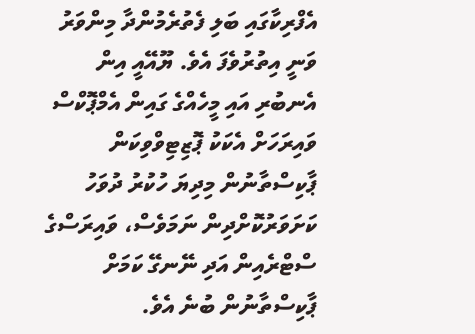އެފްރިކާގައި ބަލި ފެތުރެމުންދާ މިންވަރު ވަނީ އިތުރުވެފަ އެވެ. ޔޫއޭއީ އިން އެނބުރި އައި މީހެއްގެ ގައިން އެމްޕޮކްސް ވައިރަހަށް އެކަކު ޕޮޒިޓިވްވިކަން ޕާކިސްތާނުން މިދިޔަ ހުކުރު ދުވަހު ކަށަވަރުކޮށްދިން ނަމަވެސް، ވައިރަސްގެ ސްޓްރެއިން އަދި ނޭނގޭ ކަމަށް ޕާކިސްތާނުން ބުނެ އެވެ.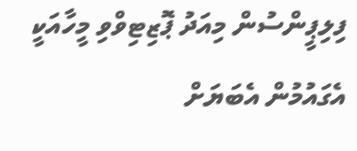ފިލިޕީންސުން މިއަދު ޕޮޒިޓިވްވި މީހާއަކީ އެގައުމުން އެބަޔަށް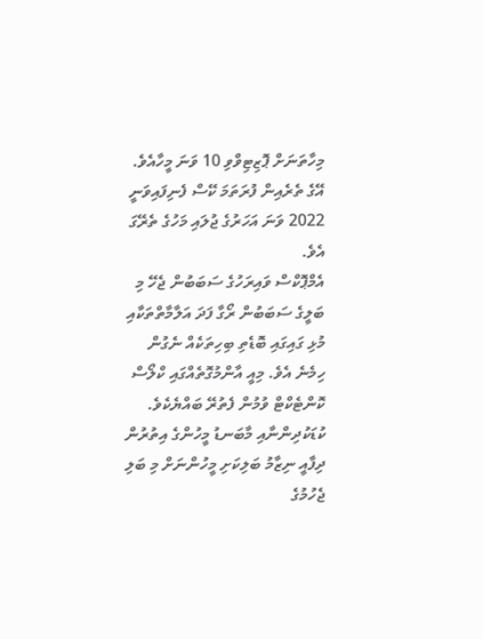މިހާތަނަށް ޕޮޒިޓިވްވި 10 ވަނަ މީހާއެވެ. އޭގެ ތެރެއިން ފުރަތަމަ ކޭސް ފެނިފައިވަނީ 2022 ވަނަ އަހަރުގެ ޖުލައި މަހުގެ ތެރޭގަ އެވެ.
އެމްޕޮކްސް ވައިރަހުގެ ސަބަބުން ޖެހޭ މި ބަލީގެ ސަބަބުން ރޯގާ ފަދަ އަލާމާތްތަކާއި މުޅި ގައިގައި ބޮޑެތި ބިހިތަކެއް ނެގުން ހިމެނެ އެވެ. މިއީ އާންމުގޮތެއްގައި ކްލޯސް ކޮންޓެކްޓް ވުމުން ފެތުރޭ ބައްޔެކެވެ. ކުޑަކުދިންނާއި މާބަނޑު މީހުންގެ އިތުރުން ދިފާއީ ނިޒާމު ބަލިކަށި މީހުންނަށް މި ބަލި ޖެހުމުގެ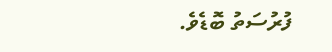ފުރުސަތު ބޮޑެވެ.